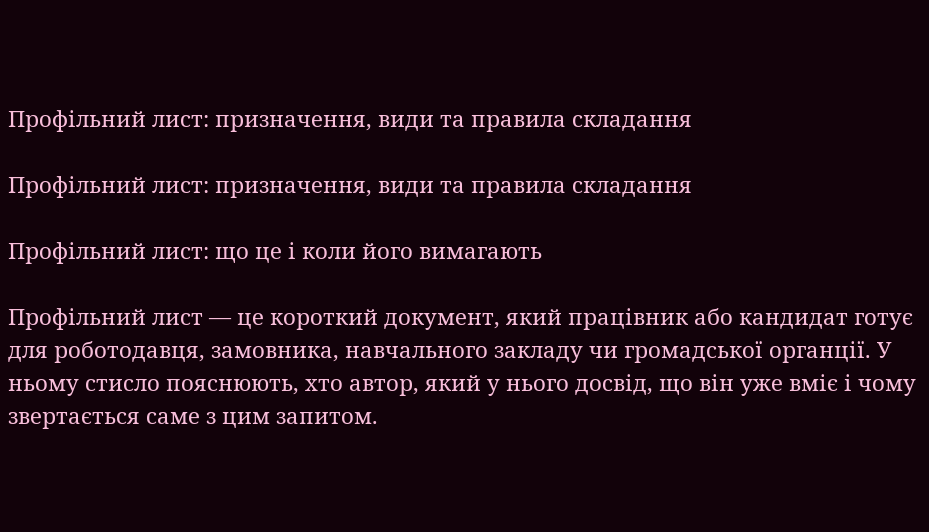Профільний лист: призначення, види та правила складання

Профільний лист: призначення, види та правила складання

Профільний лист: що це і коли його вимагають

Профільний лист — це короткий документ, який працівник або кандидат готує для роботодавця, замовника, навчального закладу чи громадської органції. У ньому стисло пояснюють, хто автор, який у нього досвід, що він уже вміє і чому звертається саме з цим запитом.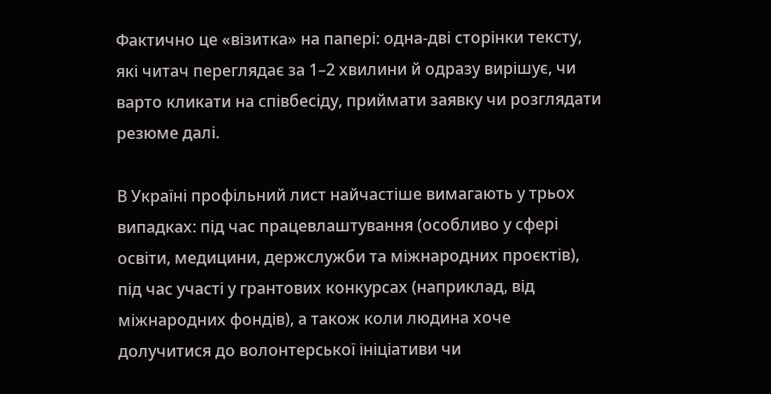Фактично це «візитка» на папері: одна-дві сторінки тексту, які читач переглядає за 1–2 хвилини й одразу вирішує, чи варто кликати на співбесіду, приймати заявку чи розглядати резюме далі.

В Україні профільний лист найчастіше вимагають у трьох випадках: під час працевлаштування (особливо у сфері освіти, медицини, держслужби та міжнародних проєктів), під час участі у грантових конкурсах (наприклад, від міжнародних фондів), а також коли людина хоче долучитися до волонтерської ініціативи чи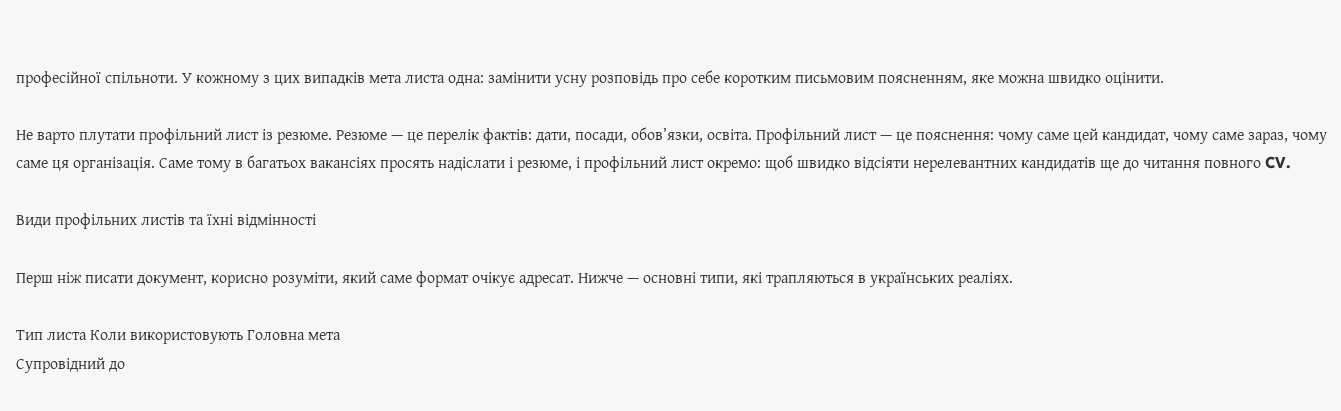професійної спільноти. У кожному з цих випадків мета листа одна: замінити усну розповідь про себе коротким письмовим поясненням, яке можна швидко оцінити.

Не варто плутати профільний лист із резюме. Резюме — це перелік фактів: дати, посади, обов’язки, освіта. Профільний лист — це пояснення: чому саме цей кандидат, чому саме зараз, чому саме ця організація. Саме тому в багатьох вакансіях просять надіслати і резюме, і профільний лист окремо: щоб швидко відсіяти нерелевантних кандидатів ще до читання повного CV.

Види профільних листів та їхні відмінності

Перш ніж писати документ, корисно розуміти, який саме формат очікує адресат. Нижче — основні типи, які трапляються в українських реаліях.

Тип листа Коли використовують Головна мета
Супровідний до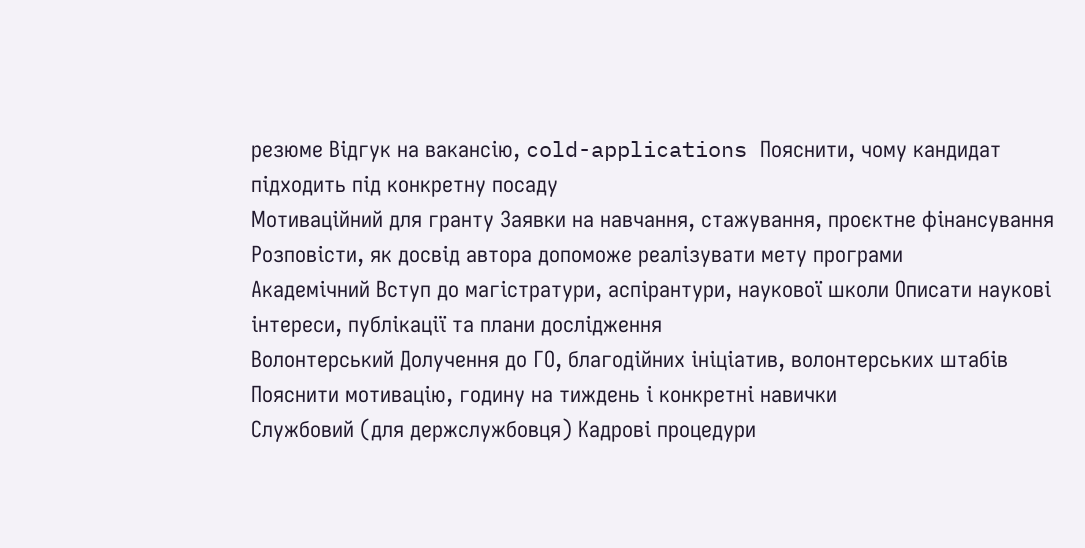резюме Відгук на вакансію, cold-applications Пояснити, чому кандидат підходить під конкретну посаду
Мотиваційний для гранту Заявки на навчання, стажування, проєктне фінансування Розповісти, як досвід автора допоможе реалізувати мету програми
Академічний Вступ до магістратури, аспірантури, наукової школи Описати наукові інтереси, публікації та плани дослідження
Волонтерський Долучення до ГО, благодійних ініціатив, волонтерських штабів Пояснити мотивацію, годину на тиждень і конкретні навички
Службовий (для держслужбовця) Кадрові процедури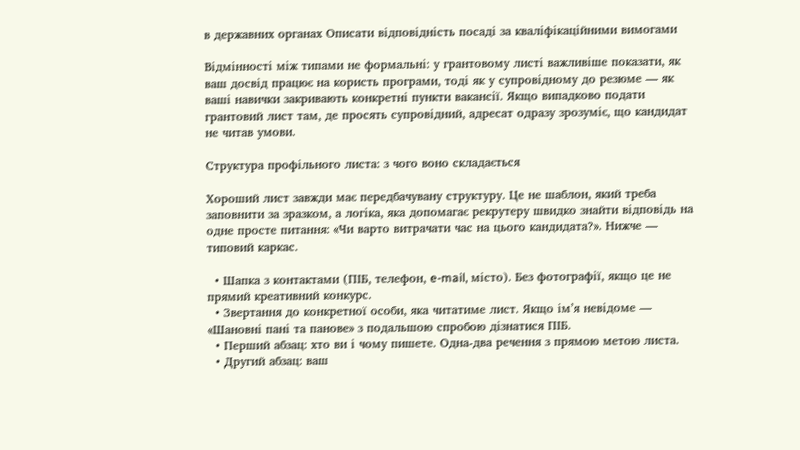в державних органах Описати відповідність посаді за кваліфікаційними вимогами

Відмінності між типами не формальні: у грантовому листі важливіше показати, як ваш досвід працює на користь програми, тоді як у супровідному до резюме — як ваші навички закривають конкретні пункти вакансії. Якщо випадково подати грантовий лист там, де просять супровідний, адресат одразу зрозуміє, що кандидат не читав умови.

Структура профільного листа: з чого воно складається

Хороший лист завжди має передбачувану структуру. Це не шаблон, який треба заповнити за зразком, а логіка, яка допомагає рекрутеру швидко знайти відповідь на одне просте питання: «Чи варто витрачати час на цього кандидата?». Нижче — типовий каркас.

  • Шапка з контактами (ПІБ, телефон, e-mail, місто). Без фотографії, якщо це не прямий креативний конкурс.
  • Звертання до конкретної особи, яка читатиме лист. Якщо ім’я невідоме — «Шановні пані та панове» з подальшою спробою дізнатися ПІБ.
  • Перший абзац: хто ви і чому пишете. Одна-два речення з прямою метою листа.
  • Другий абзац: ваш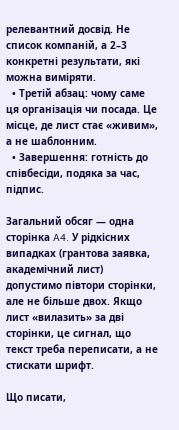релевантний досвід. Не список компаній, а 2–3 конкретні результати, які можна виміряти.
  • Третій абзац: чому саме ця організація чи посада. Це місце, де лист стає «живим», а не шаблонним.
  • Завершення: готність до співбесіди, подяка за час, підпис.

Загальний обсяг — одна сторінка A4. У рідкісних випадках (грантова заявка, академічний лист) допустимо півтори сторінки, але не більше двох. Якщо лист «вилазить» за дві сторінки, це сигнал, що текст треба переписати, а не стискати шрифт.

Що писати,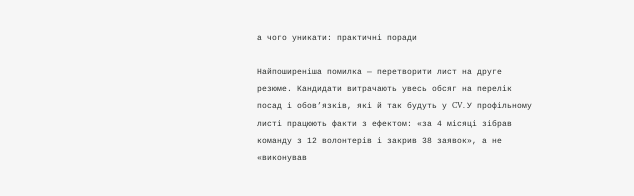а чого уникати: практичні поради

Найпоширеніша помилка — перетворити лист на друге резюме. Кандидати витрачають увесь обсяг на перелік посад і обов’язків, які й так будуть у CV. У профільному листі працюють факти з ефектом: «за 4 місяці зібрав команду з 12 волонтерів і закрив 38 заявок», а не «виконував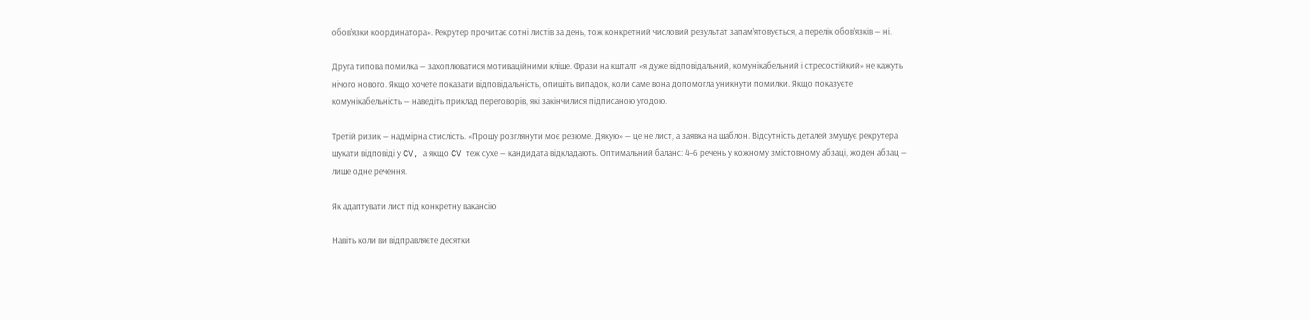обов’язки координатора». Рекрутер прочитає сотні листів за день, тож конкретний числовий результат запам’ятовується, а перелік обов’язків — ні.

Друга типова помилка — захоплюватися мотиваційними кліше. Фрази на кшталт «я дуже відповідальний, комунікабельний і стресостійкий» не кажуть нічого нового. Якщо хочете показати відповідальність, опишіть випадок, коли саме вона допомогла уникнути помилки. Якщо показуєте комунікабельність — наведіть приклад переговорів, які закінчилися підписаною угодою.

Третій ризик — надмірна стислість. «Прошу розглянути моє резюме. Дякую» — це не лист, а заявка на шаблон. Відсутність деталей змушує рекрутера шукати відповіді у CV, а якщо CV теж сухе — кандидата відкладають. Оптимальний баланс: 4–6 речень у кожному змістовному абзаці, жоден абзац — лише одне речення.

Як адаптувати лист під конкретну вакансію

Навіть коли ви відправляєте десятки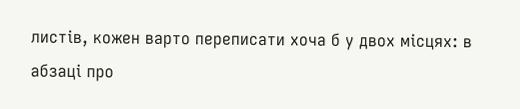листів, кожен варто переписати хоча б у двох місцях: в абзаці про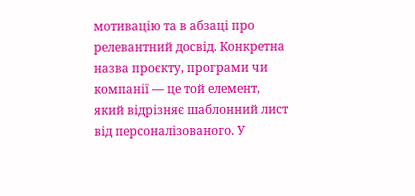мотивацію та в абзаці про релевантний досвід. Конкретна назва проєкту, програми чи компанії — це той елемент, який відрізняє шаблонний лист від персоналізованого. У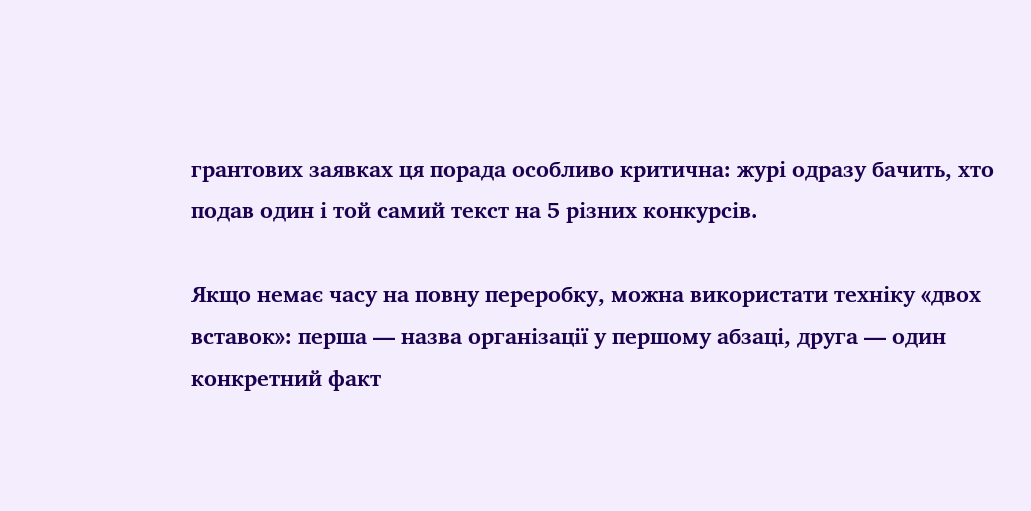грантових заявках ця порада особливо критична: журі одразу бачить, хто подав один і той самий текст на 5 різних конкурсів.

Якщо немає часу на повну переробку, можна використати техніку «двох вставок»: перша — назва організації у першому абзаці, друга — один конкретний факт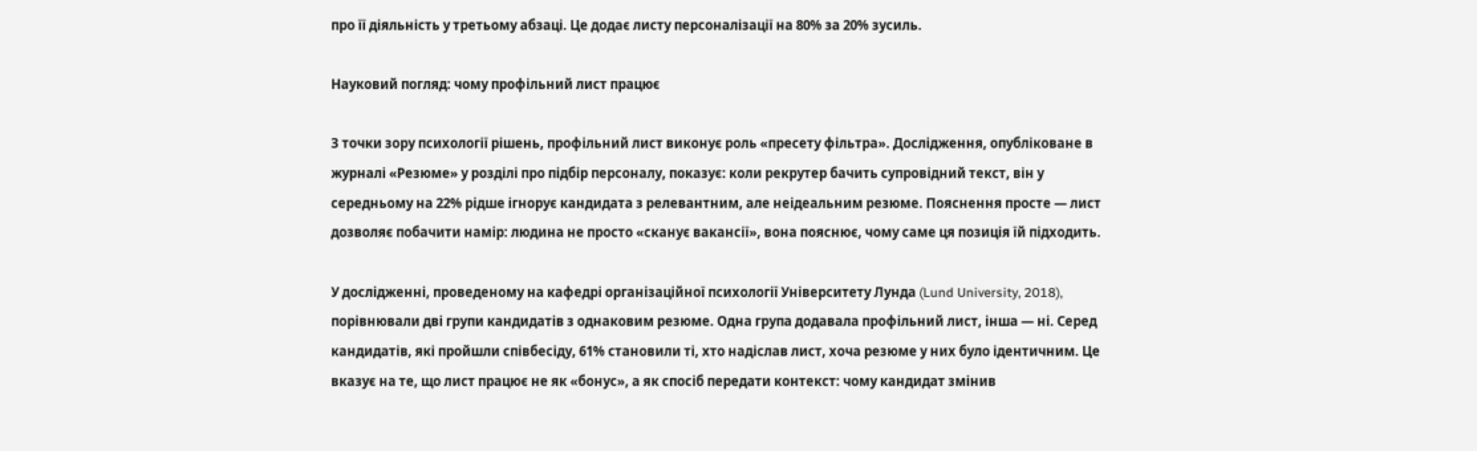про її діяльність у третьому абзаці. Це додає листу персоналізації на 80% за 20% зусиль.

Науковий погляд: чому профільний лист працює

З точки зору психології рішень, профільний лист виконує роль «пресету фільтра». Дослідження, опубліковане в журналі «Резюме» у розділі про підбір персоналу, показує: коли рекрутер бачить супровідний текст, він у середньому на 22% рідше ігнорує кандидата з релевантним, але неідеальним резюме. Пояснення просте — лист дозволяє побачити намір: людина не просто «сканує вакансії», вона пояснює, чому саме ця позиція їй підходить.

У дослідженні, проведеному на кафедрі організаційної психології Університету Лунда (Lund University, 2018), порівнювали дві групи кандидатів з однаковим резюме. Одна група додавала профільний лист, інша — ні. Серед кандидатів, які пройшли співбесіду, 61% становили ті, хто надіслав лист, хоча резюме у них було ідентичним. Це вказує на те, що лист працює не як «бонус», а як спосіб передати контекст: чому кандидат змінив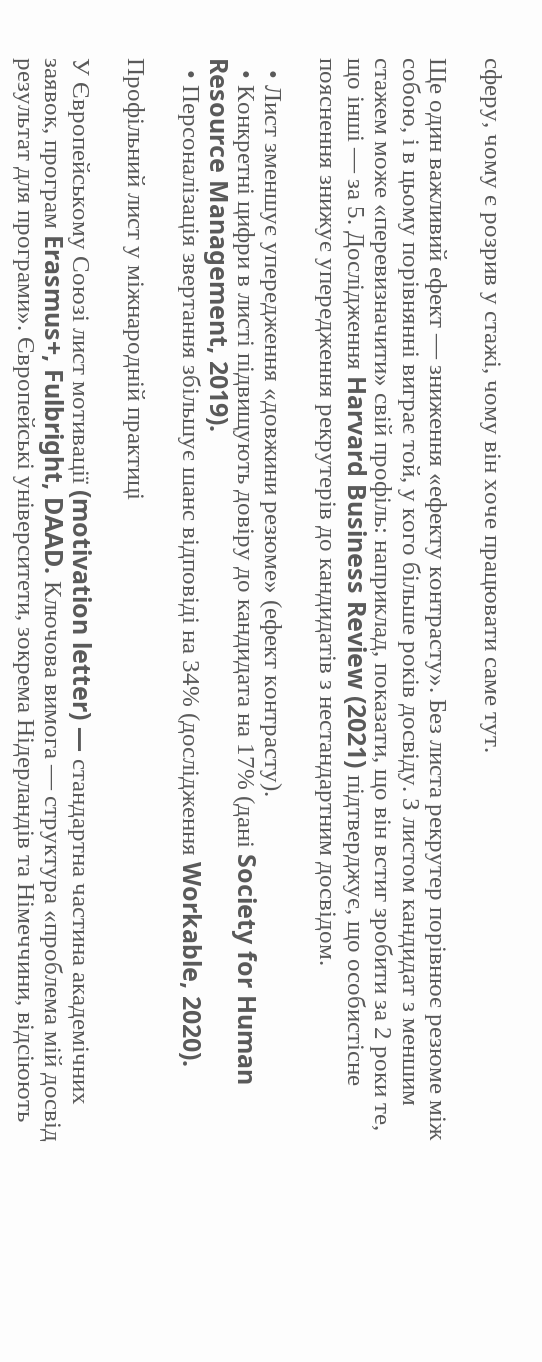сферу, чому є розрив у стажі, чому він хоче працювати саме тут.

Ще один важливий ефект — зниження «ефекту контрасту». Без листа рекрутер порівнює резюме між собою, і в цьому порівнянні виграє той, у кого більше років досвіду. З листом кандидат з меншим стажем може «перевизначити» свій профіль: наприклад, показати, що він встиг зробити за 2 роки те, що інші — за 5. Дослідження Harvard Business Review (2021) підтверджує, що особистісне пояснення знижує упередження рекрутерів до кандидатів з нестандартним досвідом.

  • Лист зменшує упередження «довжини резюме» (ефект контрасту).
  • Конкретні цифри в листі підвищують довіру до кандидата на 17% (дані Society for Human Resource Management, 2019).
  • Персоналізація звертання збільшує шанс відповіді на 34% (дослідження Workable, 2020).

Профільний лист у міжнародній практиці

У Європейському Союзі лист мотивації (motivation letter) — стандартна частина академічних заявок, програм Erasmus+, Fulbright, DAAD. Ключова вимога — структура «проблема мій досвід результат для програми». Європейські університети, зокрема Нідерландів та Німеччини, відсіюють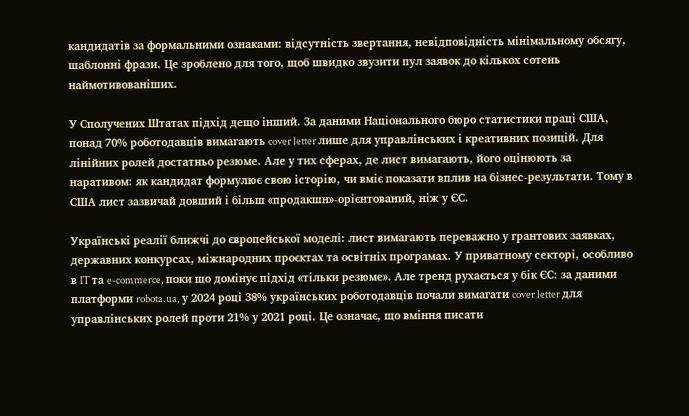кандидатів за формальними ознаками: відсутність звертання, невідповідність мінімальному обсягу, шаблонні фрази. Це зроблено для того, щоб швидко звузити пул заявок до кількох сотень наймотивованіших.

У Сполучених Штатах підхід дещо інший. За даними Національного бюро статистики праці США, понад 70% роботодавців вимагають cover letter лише для управлінських і креативних позицій. Для лінійних ролей достатньо резюме. Але у тих сферах, де лист вимагають, його оцінюють за наративом: як кандидат формулює свою історію, чи вміє показати вплив на бізнес-результати. Тому в США лист зазвичай довший і більш «продакшн»-орієнтований, ніж у ЄС.

Українські реалії ближчі до європейської моделі: лист вимагають переважно у грантових заявках, державних конкурсах, міжнародних проєктах та освітніх програмах. У приватному секторі, особливо в IT та e-commerce, поки що домінує підхід «тільки резюме». Але тренд рухається у бік ЄС: за даними платформи robota.ua, у 2024 році 38% українських роботодавців почали вимагати cover letter для управлінських ролей проти 21% у 2021 році. Це означає, що вміння писати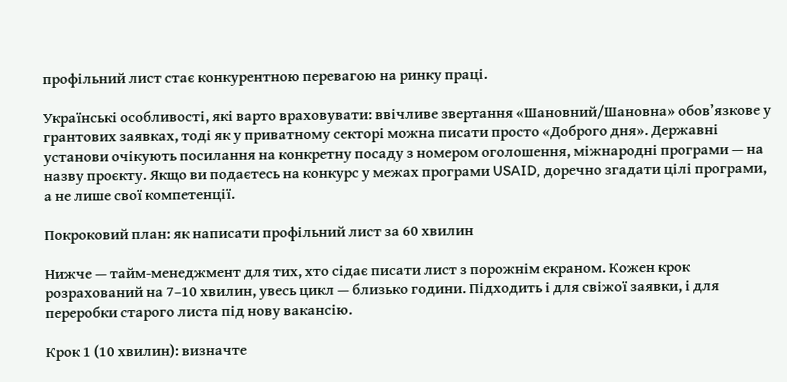профільний лист стає конкурентною перевагою на ринку праці.

Українські особливості, які варто враховувати: ввічливе звертання «Шановний/Шановна» обов’язкове у грантових заявках, тоді як у приватному секторі можна писати просто «Доброго дня». Державні установи очікують посилання на конкретну посаду з номером оголошення, міжнародні програми — на назву проєкту. Якщо ви подаєтесь на конкурс у межах програми USAID, доречно згадати цілі програми, а не лише свої компетенції.

Покроковий план: як написати профільний лист за 60 хвилин

Нижче — тайм-менеджмент для тих, хто сідає писати лист з порожнім екраном. Кожен крок розрахований на 7–10 хвилин, увесь цикл — близько години. Підходить і для свіжої заявки, і для переробки старого листа під нову вакансію.

Крок 1 (10 хвилин): визначте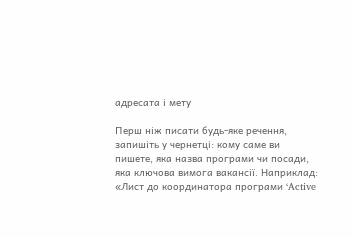адресата і мету

Перш ніж писати будь-яке речення, запишіть у чернетці: кому саме ви пишете, яка назва програми чи посади, яка ключова вимога вакансії. Наприклад: «Лист до координатора програми ‘Active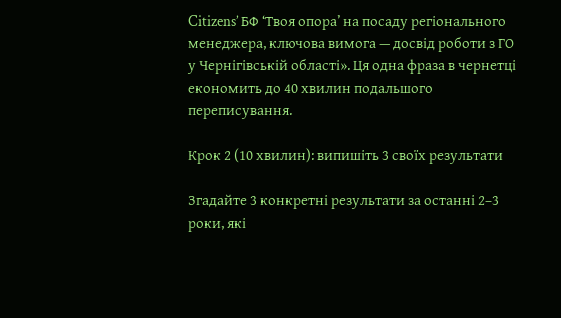Citizens’ БФ ‘Твоя опора’ на посаду регіонального менеджера, ключова вимога — досвід роботи з ГО у Чернігівській області». Ця одна фраза в чернетці економить до 40 хвилин подальшого переписування.

Крок 2 (10 хвилин): випишіть 3 своїх результати

Згадайте 3 конкретні результати за останні 2–3 роки, які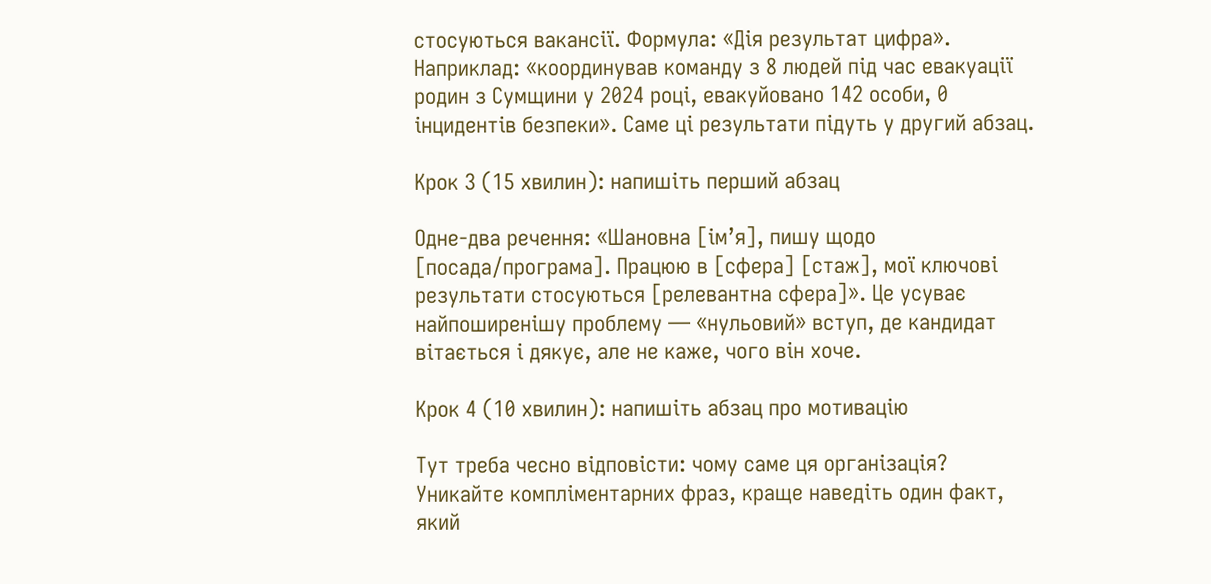стосуються вакансії. Формула: «Дія результат цифра». Наприклад: «координував команду з 8 людей під час евакуації родин з Сумщини у 2024 році, евакуйовано 142 особи, 0 інцидентів безпеки». Саме ці результати підуть у другий абзац.

Крок 3 (15 хвилин): напишіть перший абзац

Одне-два речення: «Шановна [ім’я], пишу щодо [посада/програма]. Працюю в [сфера] [стаж], мої ключові результати стосуються [релевантна сфера]». Це усуває найпоширенішу проблему — «нульовий» вступ, де кандидат вітається і дякує, але не каже, чого він хоче.

Крок 4 (10 хвилин): напишіть абзац про мотивацію

Тут треба чесно відповісти: чому саме ця організація? Уникайте компліментарних фраз, краще наведіть один факт, який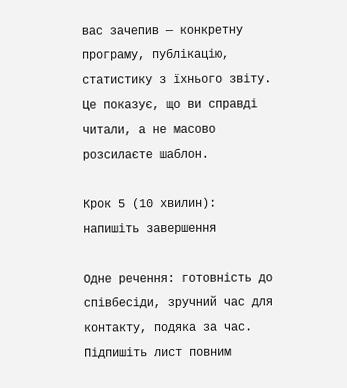вас зачепив — конкретну програму, публікацію, статистику з їхнього звіту. Це показує, що ви справді читали, а не масово розсилаєте шаблон.

Крок 5 (10 хвилин): напишіть завершення

Одне речення: готовність до співбесіди, зручний час для контакту, подяка за час. Підпишіть лист повним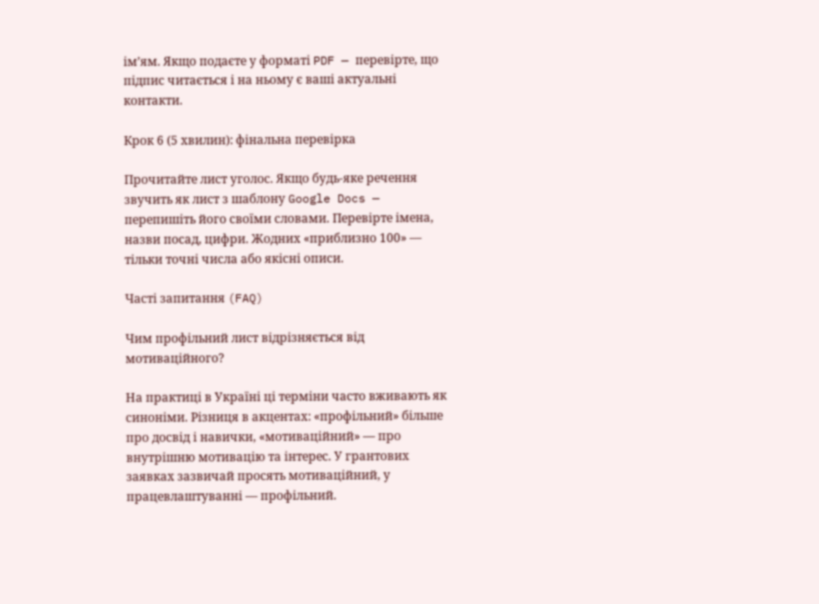ім’ям. Якщо подаєте у форматі PDF — перевірте, що підпис читається і на ньому є ваші актуальні контакти.

Крок 6 (5 хвилин): фінальна перевірка

Прочитайте лист уголос. Якщо будь-яке речення звучить як лист з шаблону Google Docs — перепишіть його своїми словами. Перевірте імена, назви посад, цифри. Жодних «приблизно 100» — тільки точні числа або якісні описи.

Часті запитання (FAQ)

Чим профільний лист відрізняється від мотиваційного?

На практиці в Україні ці терміни часто вживають як синоніми. Різниця в акцентах: «профільний» більше про досвід і навички, «мотиваційний» — про внутрішню мотивацію та інтерес. У грантових заявках зазвичай просять мотиваційний, у працевлаштуванні — профільний.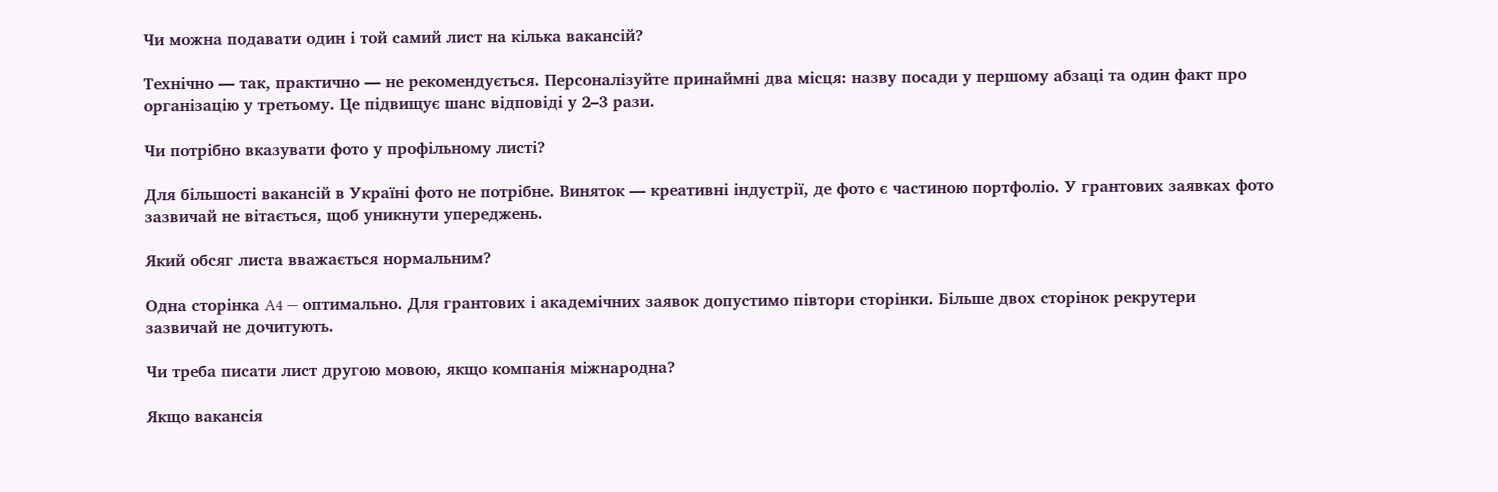Чи можна подавати один і той самий лист на кілька вакансій?

Технічно — так, практично — не рекомендується. Персоналізуйте принаймні два місця: назву посади у першому абзаці та один факт про організацію у третьому. Це підвищує шанс відповіді у 2–3 рази.

Чи потрібно вказувати фото у профільному листі?

Для більшості вакансій в Україні фото не потрібне. Виняток — креативні індустрії, де фото є частиною портфоліо. У грантових заявках фото зазвичай не вітається, щоб уникнути упереджень.

Який обсяг листа вважається нормальним?

Одна сторінка A4 — оптимально. Для грантових і академічних заявок допустимо півтори сторінки. Більше двох сторінок рекрутери зазвичай не дочитують.

Чи треба писати лист другою мовою, якщо компанія міжнародна?

Якщо вакансія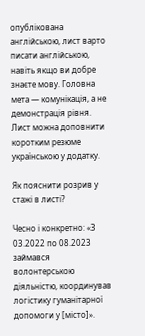опублікована англійською, лист варто писати англійською, навіть якщо ви добре знаєте мову. Головна мета — комунікація, а не демонстрація рівня. Лист можна доповнити коротким резюме українською у додатку.

Як пояснити розрив у стажі в листі?

Чесно і конкретно: «З 03.2022 по 08.2023 займався волонтерською діяльністю, координував логістику гуманітарної допомоги у [місто]».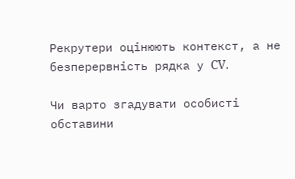Рекрутери оцінюють контекст, а не безперервність рядка у CV.

Чи варто згадувати особисті обставини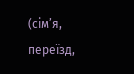(сім’я, переїзд,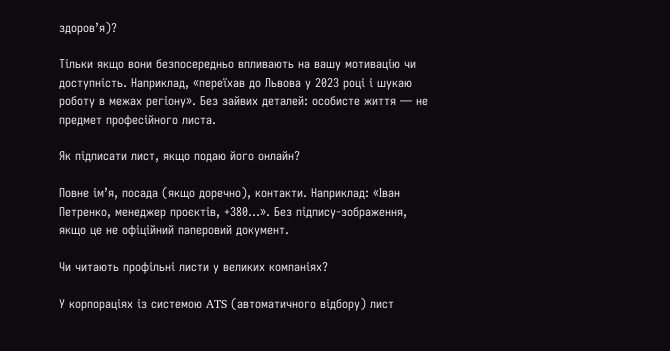здоров’я)?

Тільки якщо вони безпосередньо впливають на вашу мотивацію чи доступність. Наприклад, «переїхав до Львова у 2023 році і шукаю роботу в межах регіону». Без зайвих деталей: особисте життя — не предмет професійного листа.

Як підписати лист, якщо подаю його онлайн?

Повне ім’я, посада (якщо доречно), контакти. Наприклад: «Іван Петренко, менеджер проєктів, +380…». Без підпису-зображення, якщо це не офіційний паперовий документ.

Чи читають профільні листи у великих компаніях?

У корпораціях із системою ATS (автоматичного відбору) лист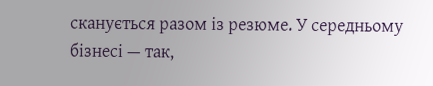сканується разом із резюме. У середньому бізнесі — так,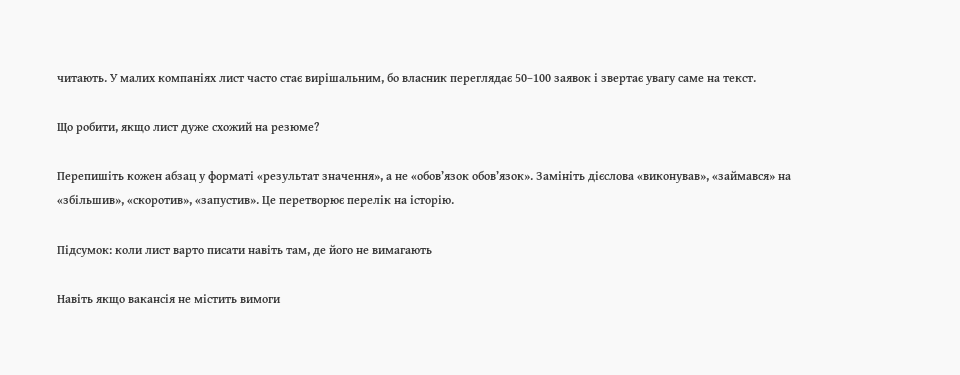читають. У малих компаніях лист часто стає вирішальним, бо власник переглядає 50–100 заявок і звертає увагу саме на текст.

Що робити, якщо лист дуже схожий на резюме?

Перепишіть кожен абзац у форматі «результат значення», а не «обов’язок обов’язок». Замініть дієслова «виконував», «займався» на «збільшив», «скоротив», «запустив». Це перетворює перелік на історію.

Підсумок: коли лист варто писати навіть там, де його не вимагають

Навіть якщо вакансія не містить вимоги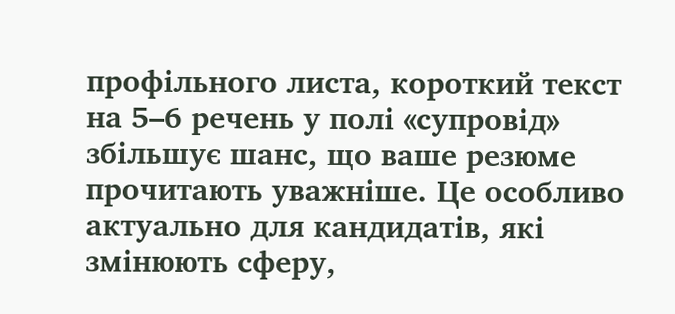профільного листа, короткий текст на 5–6 речень у полі «супровід» збільшує шанс, що ваше резюме прочитають уважніше. Це особливо актуально для кандидатів, які змінюють сферу,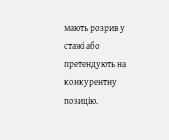мають розрив у стажі або претендують на конкурентну позицію.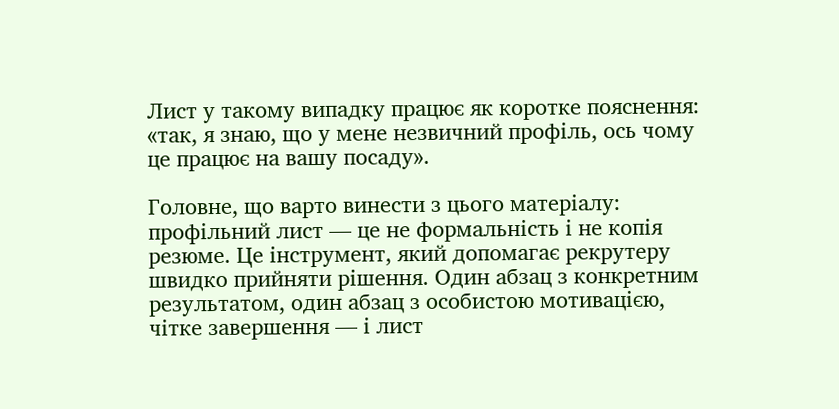Лист у такому випадку працює як коротке пояснення: «так, я знаю, що у мене незвичний профіль, ось чому це працює на вашу посаду».

Головне, що варто винести з цього матеріалу: профільний лист — це не формальність і не копія резюме. Це інструмент, який допомагає рекрутеру швидко прийняти рішення. Один абзац з конкретним результатом, один абзац з особистою мотивацією, чітке завершення — і лист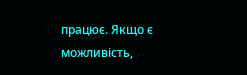працює. Якщо є можливість,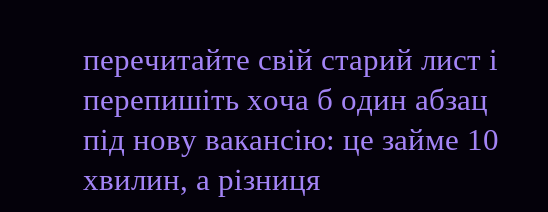перечитайте свій старий лист і перепишіть хоча б один абзац під нову вакансію: це займе 10 хвилин, а різниця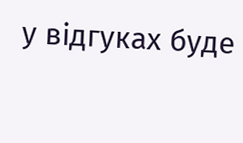у відгуках буде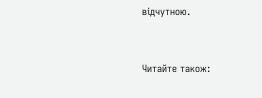відчутною.


Читайте також: